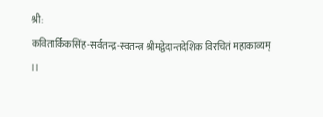श्री:
कवितार्किकसिंह-सर्वतन्द्र-स्वतन्त्र श्रीमद्वेदान्तदेशिक विरचितं महाकाव्यम्
।।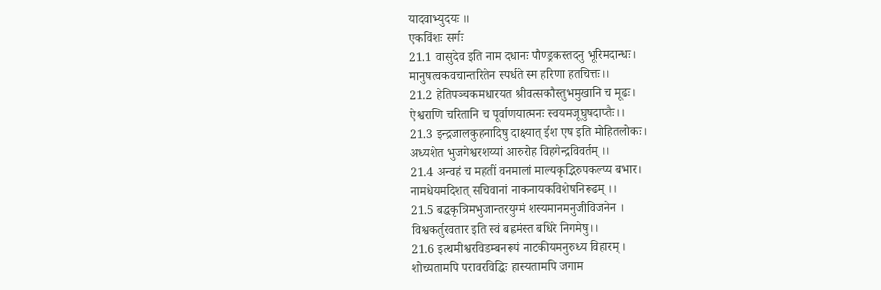यादवाभ्युदयः ॥
एकविंशः सर्गः
21.1 वासुदेव इति नाम दधानः पौण्ड्रकस्तदनु भूरिमदान्धः।
मानुषत्वकवचान्तरितेन स्पर्धते स्म हरिणा हतचित्तः।।
21.2 हेतिपञ्चकमधारयत श्रीवत्सकौस्तुभमुखानि च मूढः।
ऐश्वराणि चरितानि च पूर्वाणयात्मनः स्वयमजूघुषदाप्तैः।।
21.3 इन्द्रजालकुहनादिषु दाक्ष्यात् ईश एष इति मोहितलोकः।
अध्यशेत भुजगेश्वरशय्यां आरुरोह विहगेन्द्रविवर्तम् ।।
21.4 अन्वहं च महतीं वनमालां माल्यकृद्भिरुपकल्प्य बभार।
नामधेयमदिशत् सचिवानां नाकनायकविशेषनिरूढम् ।।
21.5 बद्धकृत्रिमभुजान्तरयुग्मं शस्यमानमनुजीविजनेन ।
विश्वकर्तुरवतार इति स्वं बह्वमंस्त बधिरे निगमेषु।।
21.6 इत्थमीश्वरविडम्बनरूपं नाटकीयमनुरुध्य विहारम् ।
शोच्यतामपि परावरविद्धिः हास्यतामपि जगाम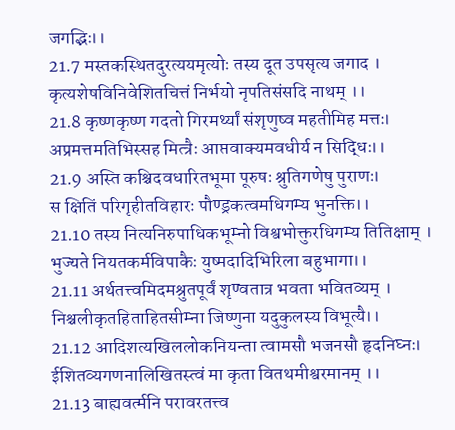जगद्भिः।।
21.7 मस्तकस्थितदुरत्ययमृत्योः तस्य दूत उपसृत्य जगाद ।
कृत्यशेषविनिवेशितचित्तं निर्भयो नृपतिसंसदि नाथम् ।।
21.8 कृष्णकृष्ण गदतो गिरमर्थ्यां संशृणुष्व महतीमिह मत्तः।
अप्रमत्तमतिभिस्सह मित्त्रैः आप्तवाक्यमवधीर्य न सिद्धिः।।
21.9 अस्ति कश्चिदवधारितभूमा पूरुषः श्रुतिगणेषु पुराणः।
स क्षितिं परिगृहीतविहारः पौण्ड्रकत्वमधिगम्य भुनक्ति।।
21.10 तस्य नित्यनिरुपाधिकभूम्नो विश्वभोक्तुरधिगम्य तितिक्षाम् ।
भुज्यते नियतकर्मविपाकैः युष्मदादिभिरिला बहुभागा।।
21.11 अर्थतत्त्वमिदमश्रुतपूर्वं शृण्वतात्र भवता भवितव्यम् ।
निश्चलीकृतहिताहितसीम्ना जिष्णुना यदुकुलस्य विभूत्यै।।
21.12 आदिशत्यखिललोकनियन्ता त्वामसौ भजनसौ हृदनिघ्नः।
ईशितव्यगणनालिखितस्त्वं मा कृता वितथमीश्वरमानम् ।।
21.13 बाह्यवर्त्मनि परावरतत्त्व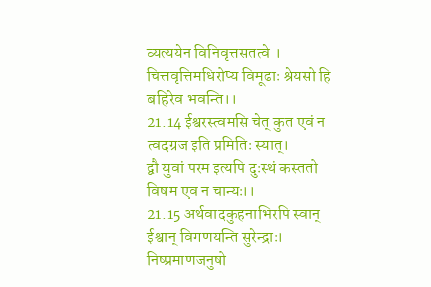व्यत्ययेन विनिवृत्तसतत्वे ।
चित्तवृत्तिमधिरोप्य विमूढाः श्रेयसो हि बहिरेव भवन्ति।।
21.14 ईश्वरस्त्वमसि चेत् कुत एवं न त्वदग्रज इति प्रमितिः स्यात्।
द्वौ युवां परम इत्यपि दुःस्थं कस्ततो विषम एव न चान्यः।।
21.15 अर्थवादकुहनाभिरपि स्वान् ईश्वान् विगणयन्ति सुरेन्द्राः।
निष्प्रमाणजनुषो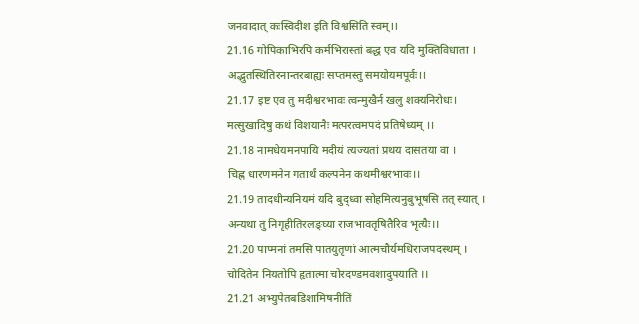जनवादात् कःस्विदीश इति विश्वसिति स्वम्।।
21.16 गोपिकाभिरपि कर्मभिरास्तां बद्ध एव यदि मुक्तिविधाता ।
अद्भुतस्थितिरनान्तरबाह्यः सप्तमस्तु समयोयमपूर्वः।।
21.17 इष्ट एव तु मदीश्वरभावः त्वन्मुखैर्न खलु शक्यनिरोधः।
मत्सुखादिषु कथं विशयानैः मत्परत्वमपदं प्रतिषेध्यम् ।।
21.18 नामधेयमनपायि मदीयं त्यज्यतां प्रथय दासतया वा ।
चिह्न धारणमनेन गतार्थं कल्पनेन कथमीश्वरभावः।।
21.19 तादधीन्यनियमं यदि बुद्ध्वा सोहमित्यनुबुभूषसि तत् स्यात् ।
अन्यथा तु निगृहीतिरलङ्घ्या राजभावतृषितैरिव भृत्यैः।।
21.20 पाप्मनां तमसि पातयुतृणां आत्मचौर्यमधिराजपदस्थम् ।
चोदितेन नियतोपि हृतात्मा चोरदण्डमवशादुपयाति ।।
21.21 अभ्युपेतबडिशामिषनीतिं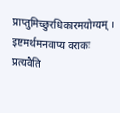प्राप्तुमिच्छुरधिकारमयोग्यम् ।
इष्टमर्थमनवाप्य वराकः प्रत्यवैति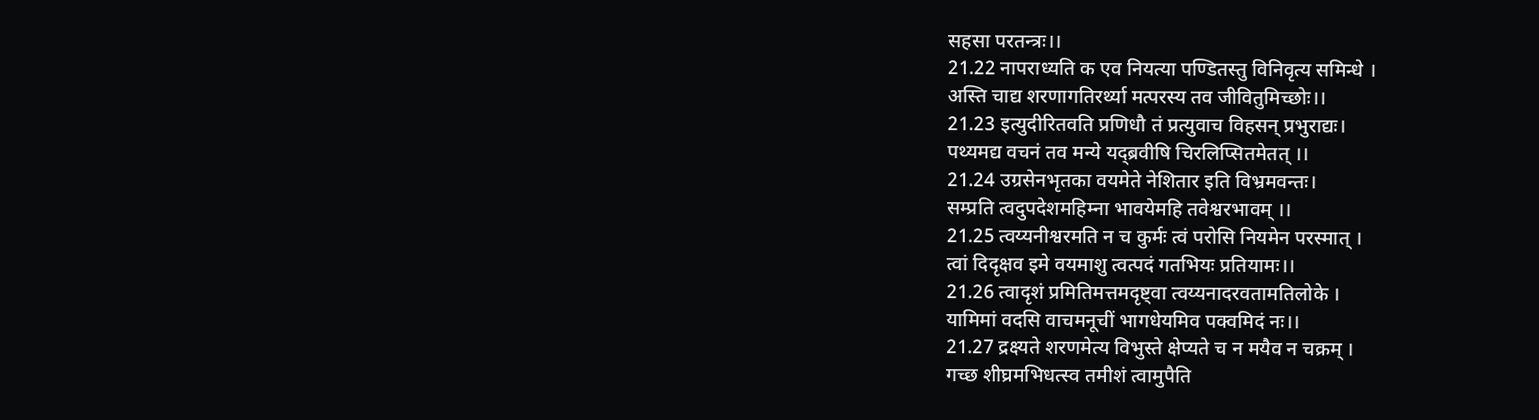सहसा परतन्त्रः।।
21.22 नापराध्यति क एव नियत्या पण्डितस्तु विनिवृत्य समिन्धे ।
अस्ति चाद्य शरणागतिरर्थ्या मत्परस्य तव जीवितुमिच्छोः।।
21.23 इत्युदीरितवति प्रणिधौ तं प्रत्युवाच विहसन् प्रभुराद्यः।
पथ्यमद्य वचनं तव मन्ये यद्ब्रवीषि चिरलिप्सितमेतत् ।।
21.24 उग्रसेनभृतका वयमेते नेशितार इति विभ्रमवन्तः।
सम्प्रति त्वदुपदेशमहिम्ना भावयेमहि तवेश्वरभावम् ।।
21.25 त्वय्यनीश्वरमति न च कुर्मः त्वं परोसि नियमेन परस्मात् ।
त्वां दिदृक्षव इमे वयमाशु त्वत्पदं गतभियः प्रतियामः।।
21.26 त्वादृशं प्रमितिमत्तमदृष्ट्वा त्वय्यनादरवतामतिलोके ।
यामिमां वदसि वाचमनूचीं भागधेयमिव पक्वमिदं नः।।
21.27 द्रक्ष्यते शरणमेत्य विभुस्ते क्षेप्यते च न मयैव न चक्रम् ।
गच्छ शीघ्रमभिधत्स्व तमीशं त्वामुपैति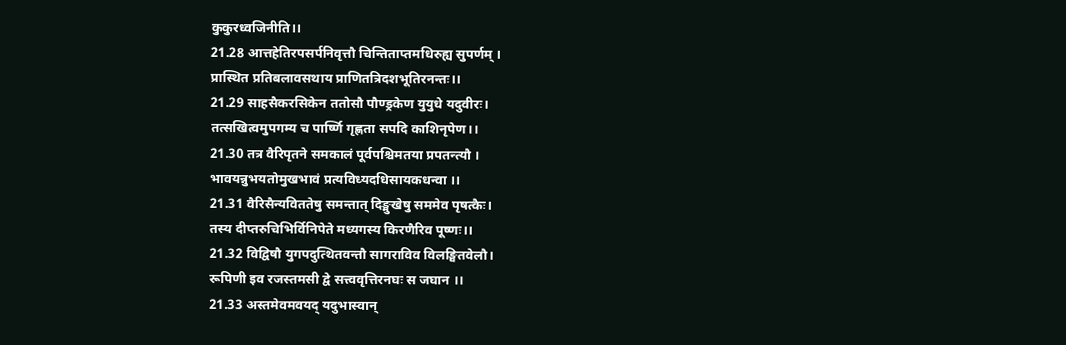कुकुरध्वजिनीति।।
21.28 आत्तहेतिरपसर्पनिवृत्तौ चिन्तिताप्तमधिरुह्य सुपर्णम् ।
प्रास्थित प्रतिबलावसथाय प्राणितत्रिदशभूतिरनन्तः।।
21.29 साहसैकरसिकेन ततोसौ पौण्ड्रकेण युयुधे यदुवीरः।
तत्सखित्वमुपगम्य च पार्ष्णि गृह्णता सपदि काशिनृपेण।।
21.30 तत्र वैरिपृतने समकालं पूर्वपश्चिमतया प्रपतन्त्यौ ।
भावयन्नुभयतोमुखभावं प्रत्यविध्यदधिसायकधन्वा ।।
21.31 वैरिसैन्यविततेषु समन्तात् दिङ्मुखेषु सममेव पृषत्कैः।
तस्य दीप्तरुचिभिर्विनिपेते मध्यगस्य किरणैरिव पूष्णः।।
21.32 विद्विषौ युगपदुत्थितवन्तौ सागराविव विलङ्घितवेलौ।
रूपिणी इव रजस्तमसी द्वे सत्त्ववृत्तिरनघः स जघान ।।
21.33 अस्तमेवमवयद् यदुभास्वान्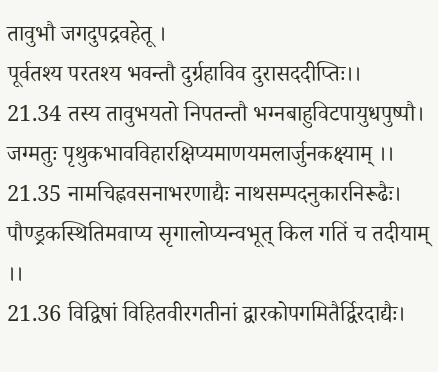तावुभौ जगदुपद्रवहेतू ।
पूर्वतश्य परतश्य भवन्तौ दुर्ग्रहाविव दुरासददीप्तिः।।
21.34 तस्य तावुभयतो निपतन्तौ भग्नबाहुविटपायुधपुष्पौ।
जग्मतुः पृथुकभावविहारक्षिप्यमाणयमलार्जुनकक्ष्याम् ।।
21.35 नामचिह्नवसनाभरणाद्यैः नाथसम्पदनुकारनिरूढैः।
पौण्ड्रकस्थितिमवाप्य सृगालोप्यन्वभूत् किल गतिं च तदीयाम् ।।
21.36 विद्विषां विहितवीरगतीनां द्वारकोपगमितैर्द्विरदाद्यैः।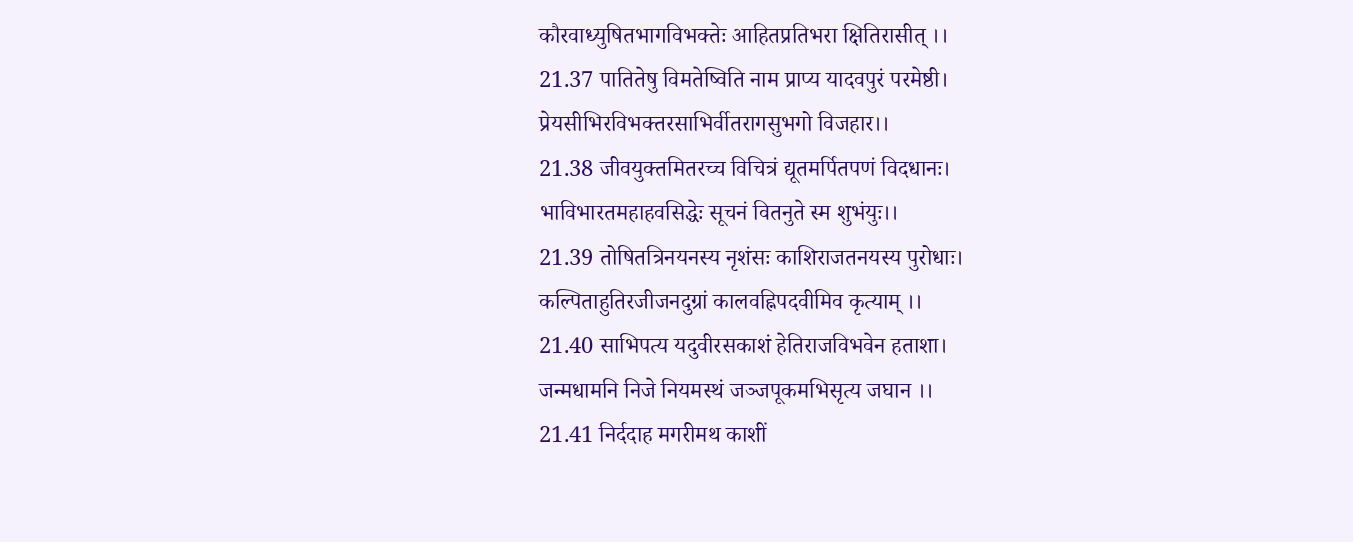कौरवाध्युषितभागविभक्तेः आहितप्रतिभरा क्षितिरासीत् ।।
21.37 पातितेषु विमतेष्विति नाम प्राप्य यादवपुरं परमेष्ठी।
प्रेयसीभिरविभक्तरसाभिर्वीतरागसुभगो विजहार।।
21.38 जीवयुक्तमितरच्च विचित्रं द्यूतमर्पितपणं विदधानः।
भाविभारतमहाहवसिद्धेः सूचनं वितनुते स्म शुभंयुः।।
21.39 तोषितत्रिनयनस्य नृशंसः काशिराजतनयस्य पुरोधाः।
कल्पिताहुतिरजीजनदुग्रां कालवह्निपदवीमिव कृत्याम् ।।
21.40 साभिपत्य यदुवीरसकाशं हेतिराजविभवेन हताशा।
जन्मधामनि निजे नियमस्थं जञ्जपूकमभिसृत्य जघान ।।
21.41 निर्ददाह मगरीमथ काशीं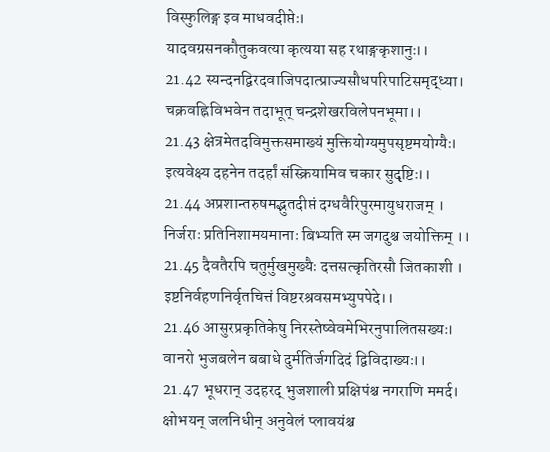विस्फुलिङ्ग इव माधवदीप्तेः।
यादवग्रसनकौतुकवत्या कृत्यया सह रथाङ्गकृशानुः।।
21.42 स्यन्दनद्विरदवाजिपदात्प्राज्यसौधपरिपाटिसमृद्ध्या।
चक्रवह्निविभवेन तदाभूत् चन्द्रशेखरविलेपनभूमा।।
21.43 क्षेत्रमेतदविमुक्तसमाख्यं मुक्तियोग्यमुपसृष्टमयोग्यैः।
इत्यवेक्ष्य दहनेन तदर्हां संस्क्रियामिव चकार सुदृष्टिः।।
21.44 अप्रशान्तरुषमद्भुतदीप्तं दग्धवैरिपुरमायुधराजम् ।
निर्जराः प्रतिनिशामयमानाः बिभ्यति स्म जगदुश्च जयोक्तिम् ।।
21.45 दैवतैरपि चतुर्मुखमुख्यैः दत्तसत्कृतिरसौ जितकाशी ।
इष्टनिर्वहणनिर्वृतचित्तं विष्टरश्रवसमभ्युपपेदे।।
21.46 आसुरप्रकृतिकेषु निरस्तेष्वेवमेभिरनुपालितसख्यः।
वानरो भुजबलेन बबाधे दुर्मतिर्जगदिदं द्विविदाख्यः।।
21.47 भूधरान् उदहरद् भुजशाली प्रक्षिपंश्च नगराणि ममर्द।
क्षोभयन् जलनिधीन् अनुवेलं प्लावयंश्च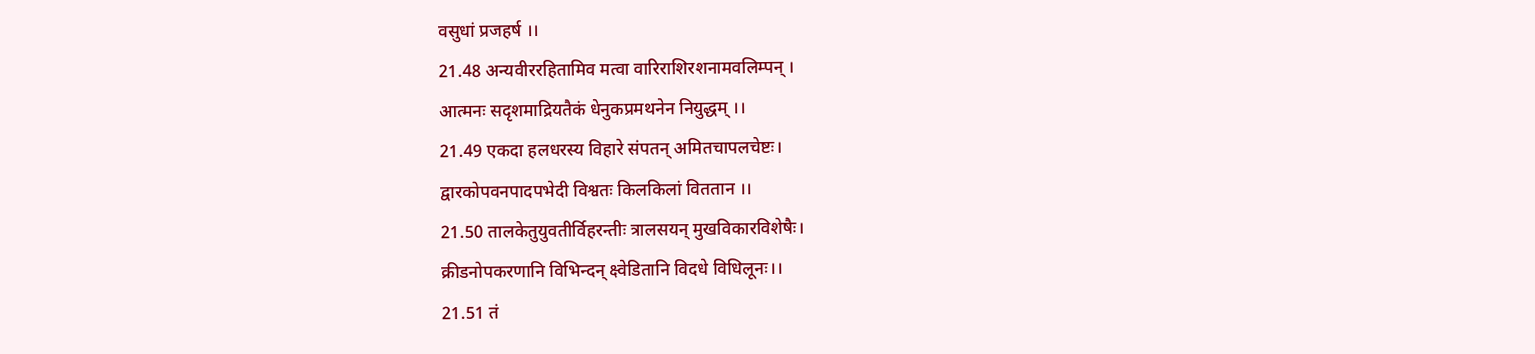वसुधां प्रजहर्ष ।।
21.48 अन्यवीररहितामिव मत्वा वारिराशिरशनामवलिम्पन् ।
आत्मनः सदृशमाद्रियतैकं धेनुकप्रमथनेन नियुद्धम् ।।
21.49 एकदा हलधरस्य विहारे संपतन् अमितचापलचेष्टः।
द्वारकोपवनपादपभेदी विश्वतः किलकिलां विततान ।।
21.50 तालकेतुयुवतीर्विहरन्तीः त्रालसयन् मुखविकारविशेषैः।
क्रीडनोपकरणानि विभिन्दन् क्ष्वेडितानि विदधे विधिलूनः।।
21.51 तं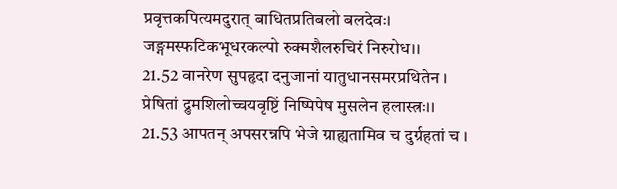प्रवृत्तकपित्यमदुरात् बाधितप्रतिबलो बलदेवः।
जङ्गमस्फटिकभूधरकल्पो रुक्मशैलरुचिरं निरुरोध।।
21.52 वानरेण सुपहृदा दनुजानां यातुधानसमरप्रथितेन ।
प्रेषितां द्रुमशिलोच्चयवृष्टिं निष्पिपेष मुसलेन हलास्त्रः।।
21.53 आपतन् अपसरन्नपि भेजे ग्राह्यतामिव च दुर्ग्रहतां च ।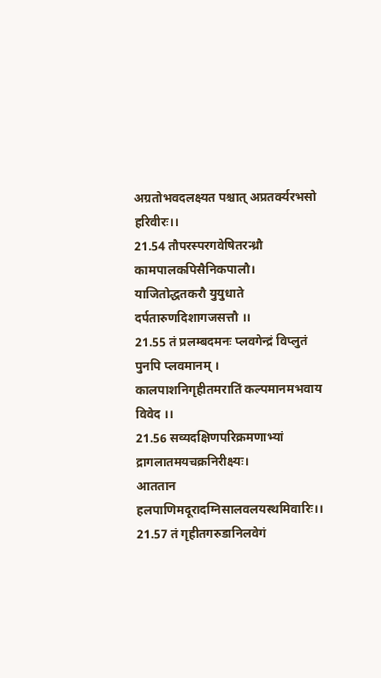अग्रतोभवदलक्ष्यत पश्चात् अप्रतर्क्यरभसो हरिवीरः।।
21.54 तौपरस्परगवेषितरन्ध्रौ कामपालकपिसैनिकपालौ।
याजितोद्धतकरौ युयुधाते दर्पतारुणदिशागजसत्तौ ।।
21.55 तं प्रलम्बदमनः प्लवगेन्द्रं विप्लुतं पुनपि प्लवमानम् ।
कालपाशनिगृहीतमरातिं कल्पमानमभवाय विवेद ।।
21.56 सव्यदक्षिणपरिक्रमणाभ्यां द्रागलातमयचक्रनिरीक्ष्यः।
आततान हलपाणिमदूरादग्निसालवलयस्थमिवारिः।।
21.57 तं गृहीतगरुडानिलवेगं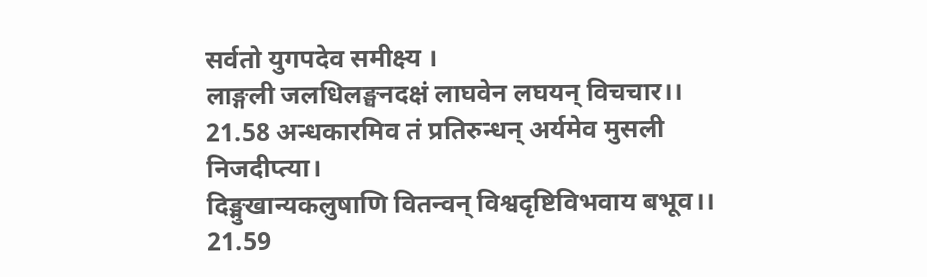सर्वतो युगपदेव समीक्ष्य ।
लाङ्गली जलधिलङ्घनदक्षं लाघवेन लघयन् विचचार।।
21.58 अन्धकारमिव तं प्रतिरुन्धन् अर्यमेव मुसली निजदीप्त्या।
दिङ्मुखान्यकलुषाणि वितन्वन् विश्वदृष्टिविभवाय बभूव।।
21.59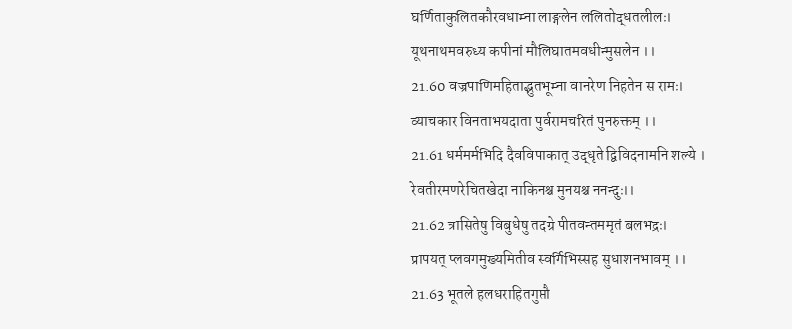घर्णिताकुलितकौरवधाम्ना लाङ्गलेन ललितोद्धतलीलः।
यूथनाथमवरुध्य कपीनां मौलिघातमवधीन्मुसलेन ।।
21.60 वज्रपाणिमहिताद्भुतभूम्ना वानरेण निहतेन स रामः।
व्याचकार विनताभयदाता पुर्वरामचरितं पुनरुक्तम् ।।
21.61 धर्ममर्मभिदि दैवविपाकात् उद्धृते द्विविदनामनि शल्ये ।
रेवतीरमणरेचितखेदा नाकिनश्च मुनयश्च ननन्दुः।।
21.62 त्रासितेषु विबुधेषु तदग्रे पीतवन्तममृतं बलभद्रः।
प्रापयत् प्लवगमुख्यमितीव स्वर्गिभिस्सह सुधाशनभावम् ।।
21.63 भूतले हलधराहितगुप्तौ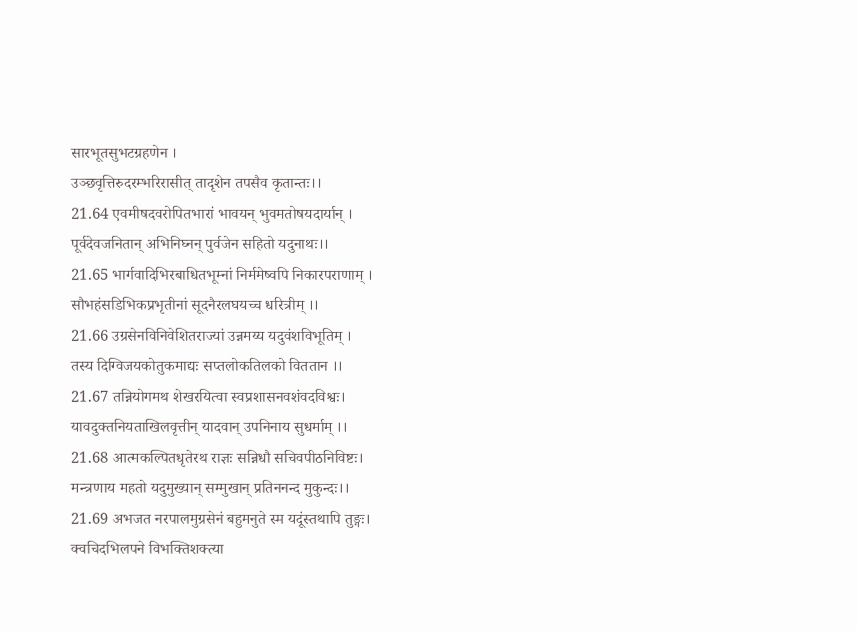सारभूतसुभटग्रहणेन ।
उञ्छवृत्तिरुदरम्भरिरासीत् तादृशेन तपसैव कृतान्तः।।
21.64 एवमीषदवरोपितभारां भावयन् भुवमतोषयदार्यान् ।
पूर्वदेवजनितान् अभिनिघ्नन् पुर्वजेन सहितो यदुनाथः।।
21.65 भार्गवादिभिरबाधितभूम्नां निर्ममेष्वपि निकारपराणाम् ।
सौभहंसडिभिकप्रभृतीनां सूदनैरलघयच्च धरित्रीम् ।।
21.66 उग्रसेनविनिवेशितराज्यां उन्नमय्य यदुवंशविभूतिम् ।
तस्य दिग्विजयकोतुकमाद्यः सप्तलोकतिलको विततान ।।
21.67 तन्नियोगमथ शेखरयित्वा स्वप्रशासनवशंवदविश्वः।
यावदुक्तनियताखिलवृत्तीन् यादवान् उपनिनाय सुधर्माम् ।।
21.68 आत्मकल्पितधृतेरथ राज्ञः सन्निधौ सचिवपीठनिविष्टः।
मन्त्रणाय महतो यदुमुख्यान् सम्मुखान् प्रतिननन्द मुकुन्दः।।
21.69 अभजत नरपालमुग्रसेनं बहुमनुते स्म यदूंस्तथापि तुङ्गः।
क्वचिदभिलपने विभक्तिशक्त्या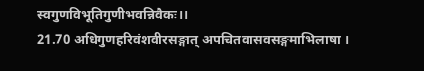स्वगुणविभूतिगुणीभवन्निवैकः।।
21.70 अधिगुणहरिवंशवीरसङ्गात् अपचितवासवसङ्गमाभिलाषा ।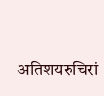अतिशयरुचिरां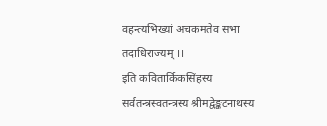वहन्त्यभिख्यां अचकमतेव सभा तदाधिराज्यम् ।।
इति कवितार्किकसिंहस्य सर्वतन्त्रस्वतन्त्रस्य श्रीमद्वेङ्कटनाथस्य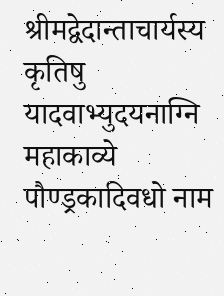श्रीमद्वेदान्ताचार्यस्य कृतिषु यादवाभ्युदयनाग्नि महाकाव्ये पौण्ड्रकादिवधो नाम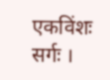एकविंशः सर्गः ।